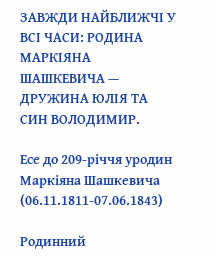ЗАВЖДИ НАЙБЛИЖЧІ У ВСІ ЧАСИ: РОДИНА МАРКІЯНА ШАШКЕВИЧА — ДРУЖИНА ЮЛІЯ ТА СИН ВОЛОДИМИР.

Есе до 209-річчя уродин Маркіяна Шашкевича (06.11.1811-07.06.1843)

Родинний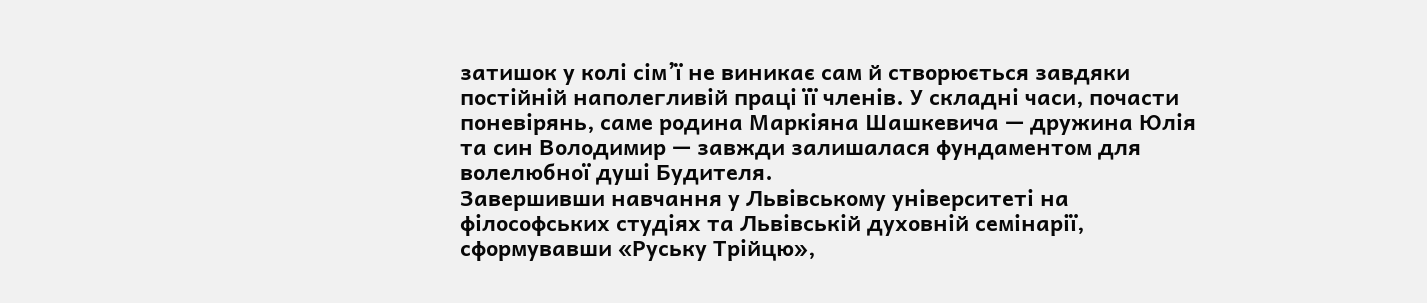затишок у колі сім’ї не виникає сам й створюється завдяки постійній наполегливій праці її членів. У складні часи, почасти поневірянь, саме родина Маркіяна Шашкевича — дружина Юлія та син Володимир — завжди залишалася фундаментом для волелюбної душі Будителя.
Завершивши навчання у Львівському університеті на філософських студіях та Львівській духовній семінарії, сформувавши «Руську Трійцю»,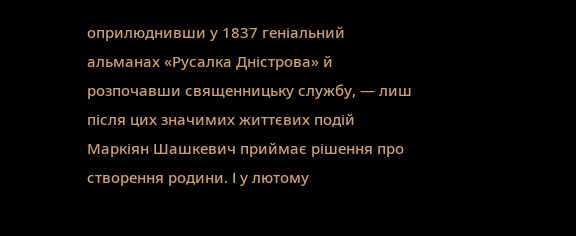оприлюднивши у 1837 геніальний альманах «Русалка Дністрова» й розпочавши священницьку службу, — лиш після цих значимих життєвих подій Маркіян Шашкевич приймає рішення про створення родини. І у лютому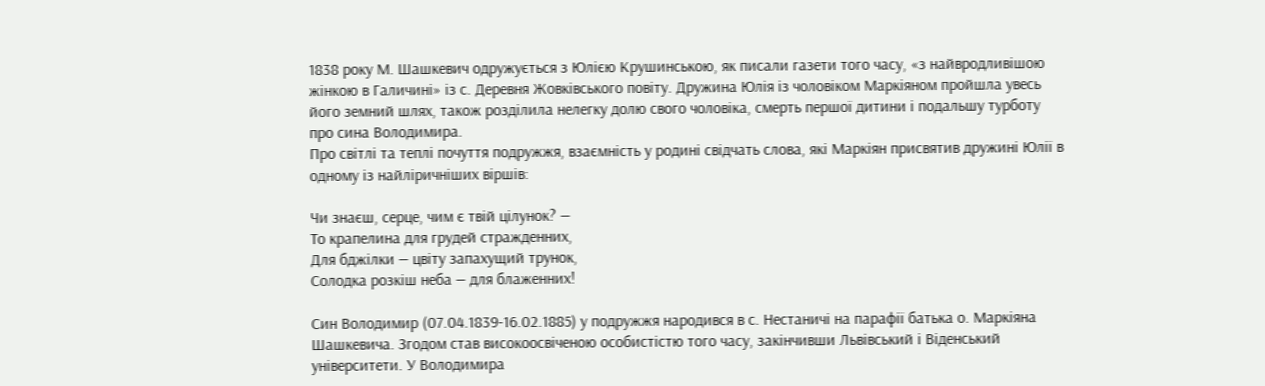1838 року М. Шашкевич одружується з Юлією Крушинською, як писали газети того часу, «з найвродливішою жінкою в Галичині» із с. Деревня Жовківського повіту. Дружина Юлія із чоловіком Маркіяном пройшла увесь його земний шлях, також розділила нелегку долю свого чоловіка, смерть першої дитини і подальшу турботу про сина Володимира.
Про світлі та теплі почуття подружжя, взаємність у родині свідчать слова, які Маркіян присвятив дружині Юлії в одному із найліричніших віршів:

Чи знаєш, серце, чим є твій цілунок? —
То крапелина для грудей стражденних,
Для бджілки — цвіту запахущий трунок,
Солодка розкіш неба — для блаженних!

Син Володимир (07.04.1839-16.02.1885) у подружжя народився в с. Нестаничі на парафії батька о. Маркіяна Шашкевича. Згодом став високоосвіченою особистістю того часу, закінчивши Львівський і Віденський університети. У Володимира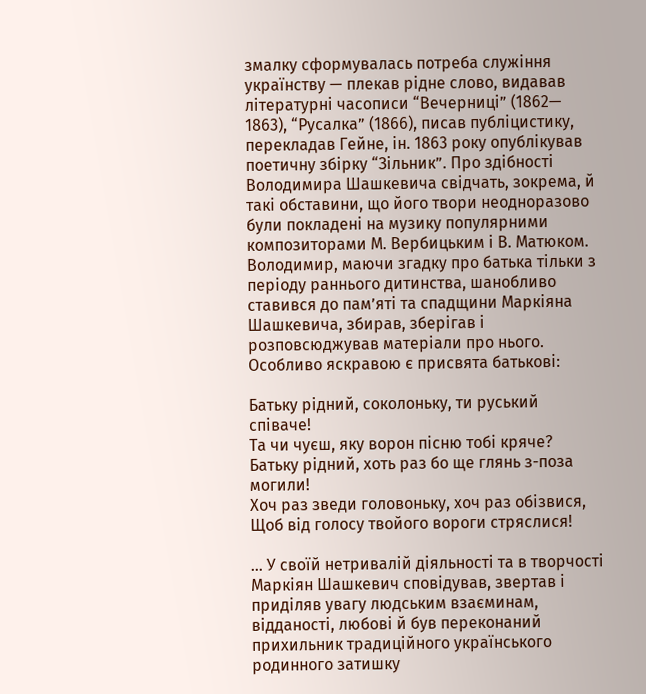змалку сформувалась потреба служіння українству — плекав рідне слово, видавав літературні часописи “Вечерниці” (1862— 1863), “Русалка” (1866), писав публіцистику, перекладав Гейне, ін. 1863 року опублікував поетичну збірку “Зільник”. Про здібності Володимира Шашкевича свідчать, зокрема, й такі обставини, що його твори неодноразово були покладені на музику популярними композиторами М. Вербицьким і В. Матюком.
Володимир, маючи згадку про батька тільки з періоду раннього дитинства, шанобливо ставився до пам’яті та спадщини Маркіяна Шашкевича, збирав, зберігав і розповсюджував матеріали про нього. Особливо яскравою є присвята батькові:

Батьку рідний, соколоньку, ти руський співаче!
Та чи чуєш, яку ворон пісню тобі кряче?
Батьку рідний, хоть раз бо ще глянь з-поза могили!
Хоч раз зведи головоньку, хоч раз обізвися,
Щоб від голосу твойого вороги стряслися!

… У своїй нетривалій діяльності та в творчості Маркіян Шашкевич сповідував, звертав і приділяв увагу людським взаєминам, відданості, любові й був переконаний прихильник традиційного українського родинного затишку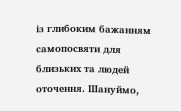із глибоким бажанням самопосвяти для близьких та людей оточення. Шануймо,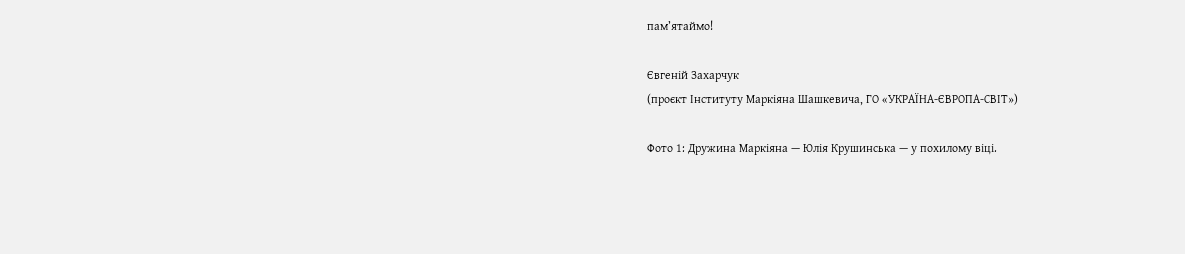пам’ятаймо!

Євгеній Захарчук
(проєкт Інституту Маркіяна Шашкевича, ГО «УКРАЇНА-ЄВРОПА-СВІТ»)

Фото 1: Дружина Маркіяна — Юлія Крушинська — у похилому віці.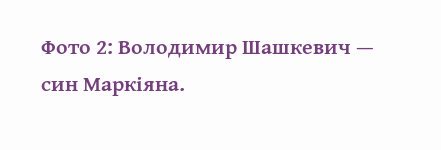Фото 2: Володимир Шашкевич — син Маркіяна.